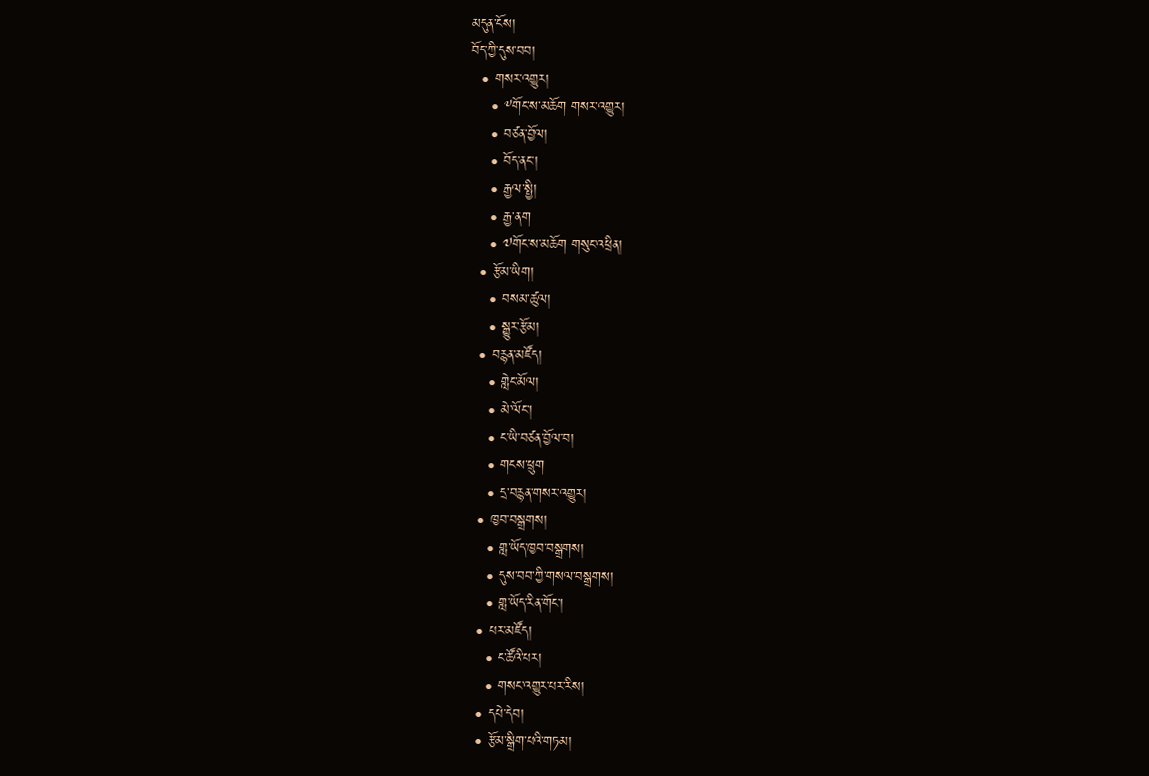མདུན་ངོས།
བོད་ཀྱི་དུས་བབ།
  • གསར་འགྱུར།
    • ༸གོང་ས་མཆོག གསར་འགྱུར།
    • བཙན་བྱོལ།
    • བོད་ནང་།
    • རྒྱལ་སྤྱི།
    • རྒྱ་ནག
    • ༧གོང་ས་མཆོག གསུང་འཕྲིན།
  • རྩོམ་ཡིག།
    • བསམ་ཚུལ།
    • སྒྱུར་རྩོམ།
  • བརྙན་མཛོད།
    • གླེང་མོལ།
    • མེ་ལོང་།
    • ང་ཡི་བཙན་བྱོལ་བ།
    • གངས་ཕྲུག
    • དྲ་བརྙན་གསར་འགྱུར།
  • ཁྱབ་བསྒྲགས།
    • གླ་ཡོད་ཁྱབ་བསྒྲགས།
    • དུས་བབ་ཀྱི་གསལ་བསྒྲགས།
    • གླ་ཡོད་རིན་གོང་།
  • པར་མཛོད།
    • ང་ཚོའི་པར།
    • གསང་འགྱུར་པར་རིས།
  • དཔེ་དེབ།
  • རྩོམ་སྒྲིག་པའི་གཏམ།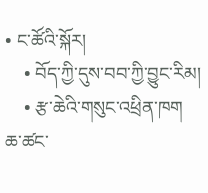• ང་ཚོའི་སྐོར།
    • བོད་ཀྱི་དུས་བབ་ཀྱི་བྱུང་རིམ།
    • རྩ་ཆེའི་གསུང་འཕྲིན་ཁག
ཆ་ཚང་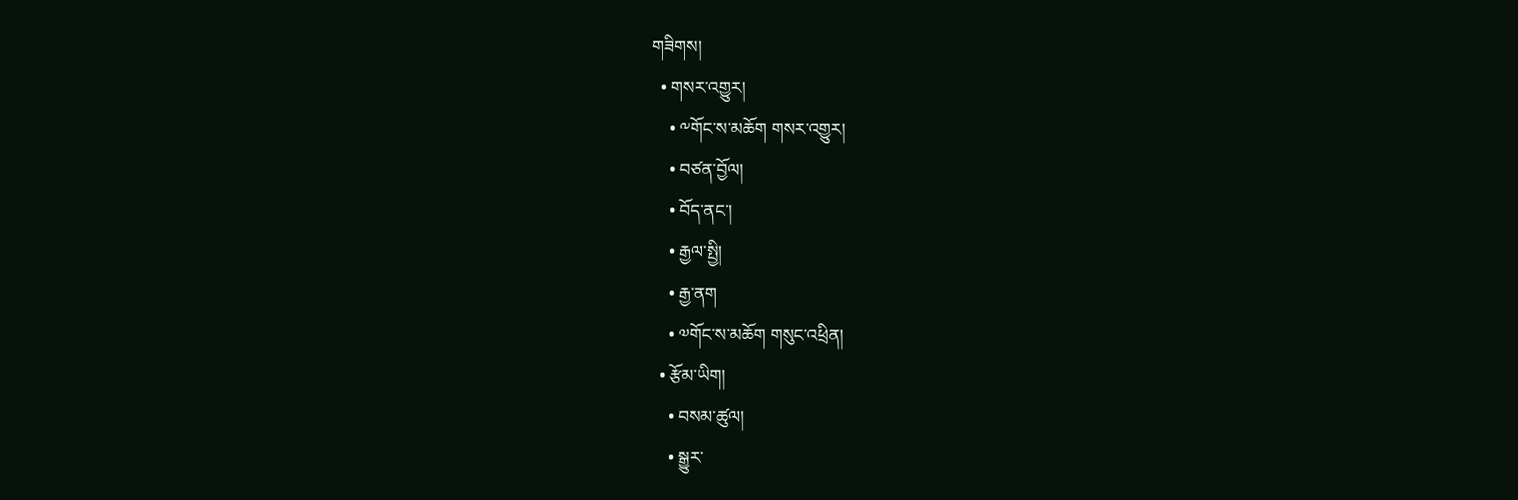གཟིགས།
  • གསར་འགྱུར།
    • ༸གོང་ས་མཆོག གསར་འགྱུར།
    • བཙན་བྱོལ།
    • བོད་ནང་།
    • རྒྱལ་སྤྱི།
    • རྒྱ་ནག
    • ༧གོང་ས་མཆོག གསུང་འཕྲིན།
  • རྩོམ་ཡིག།
    • བསམ་ཚུལ།
    • སྒྱུར་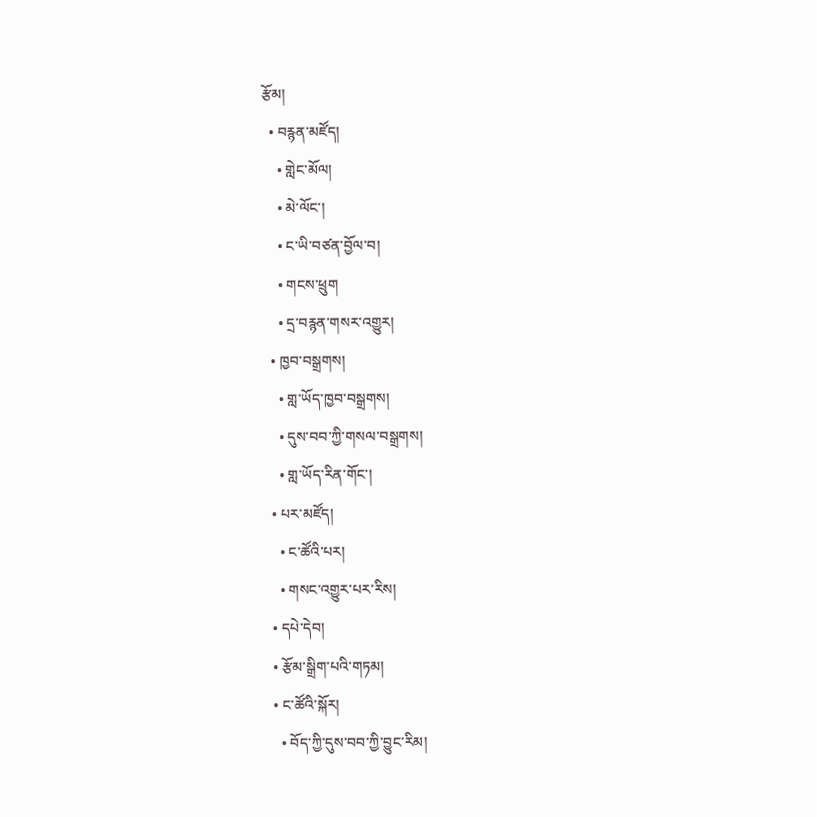རྩོམ།
  • བརྙན་མཛོད།
    • གླེང་མོལ།
    • མེ་ལོང་།
    • ང་ཡི་བཙན་བྱོལ་བ།
    • གངས་ཕྲུག
    • དྲ་བརྙན་གསར་འགྱུར།
  • ཁྱབ་བསྒྲགས།
    • གླ་ཡོད་ཁྱབ་བསྒྲགས།
    • དུས་བབ་ཀྱི་གསལ་བསྒྲགས།
    • གླ་ཡོད་རིན་གོང་།
  • པར་མཛོད།
    • ང་ཚོའི་པར།
    • གསང་འགྱུར་པར་རིས།
  • དཔེ་དེབ།
  • རྩོམ་སྒྲིག་པའི་གཏམ།
  • ང་ཚོའི་སྐོར།
    • བོད་ཀྱི་དུས་བབ་ཀྱི་བྱུང་རིམ།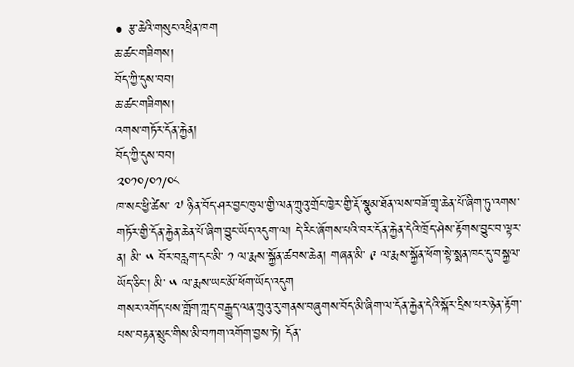• རྩ་ཆེའི་གསུང་འཕྲིན་ཁག
ཆ་ཚང་གཟིགས།
བོད་ཀྱི་དུས་བབ།
ཆ་ཚང་གཟིགས།
འགས་གཏོར་དོན་རྐྱེན།
བོད་ཀྱི་དུས་བབ།
༢༠༡༠/༠༡/༠༨
ཁ་སང་ཕྱི་ཚེས་ ༧ ཉིན་བོད་ཤར་བྱང་ཁུལ་གྱི་ལན་ཀྲུའུ་གྲོང་ཁྱེར་གྱི་རྡོ་སྣུམ་ཐོན་ལས་བཟོ་གྲྭ་ཆེན་པོ་ཞིག་ཏུ་འགས་གཏོར་གྱི་དོན་རྐྱེན་ཆེན་པོ་ཞིག་བྱུང་ཡོད་འདུག་ལ། དེ་རིང་ཞོགས་པའི་བར་དོན་རྐྱེན་དེའི་ཁྲོད་ཤེས་རྟོགས་བྱུང་བ་ལྟར་ན། མི་ ༥ བོར་བརླག་དང་མི་ ༡ ལ་རྨས་སྐྱོན་ཚབས་ཆེན། གཞན་མི་ ༩ ལ་རྨས་སྐྱོན་ཕོག་སྟེ་སྨན་ཁང་དུ་བསྐྱལ་ཡོད་ཅིང་། མི་ ༥ ལ་རྨས་ཡང་མོ་ཕོག་ཡོད་འདུག
གསར་འགོད་པས་གློག་ཀླད་བརྒྱུད་ལན་ཀྲུའུ་རུ་གནས་བཞུགས་བོད་མི་ཞིག་ལ་དོན་རྐྱེན་དེའི་སྐོར་དྲིས་པར་ཉེན་རྟོག་པས་བརྟན་སྲུང་གིས་མི་བཀག་འགོག་བྱས་ཏེ། དོན་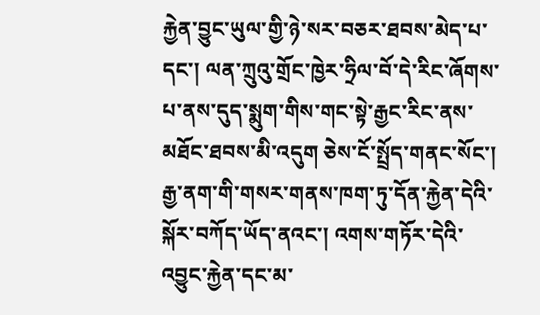རྐྱེན་བྱུང་ཡུལ་གྱི་ཉེ་སར་བཅར་ཐབས་མེད་པ་དང་། ལན་ཀྲུའུ་གྲོང་ཁྱེར་ཧྲིལ་བོ་དེ་རིང་ཞོགས་པ་ནས་དུད་སྨུག་གིས་གང་སྟེ་རྒྱང་རིང་ནས་མཐོང་ཐབས་མི་འདུག ཅེས་ངོ་སྤྲོད་གནང་སོང་། རྒྱ་ནག་གི་གསར་གནས་ཁག་ཏུ་དོན་རྐྱེན་དེའི་སྐོར་བཀོད་ཡོད་ནའང་། འགས་གཏོར་དེའི་འབྱུང་རྐྱེན་དང་མ་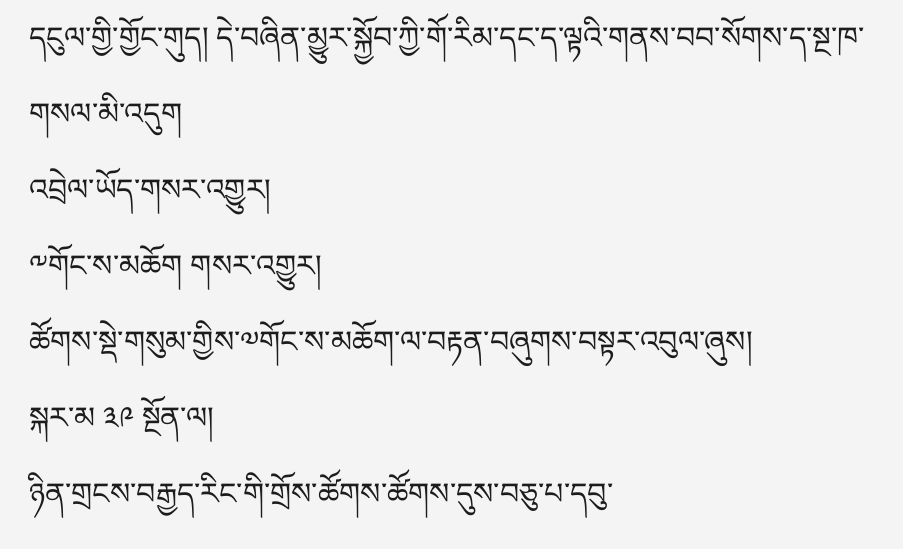དངུལ་གྱི་གྱོང་གུད། དེ་བཞིན་མྱུར་སྐྱོབ་ཀྱི་གོ་རིམ་དང་ད་ལྟའི་གནས་བབ་སོགས་ད་སྔ་ཁ་གསལ་མི་འདུག
འབྲེལ་ཡོད་གསར་འགྱུར།
༸གོང་ས་མཆོག གསར་འགྱུར།
ཚོགས་སྡེ་གསུམ་གྱིས་༧གོང་ས་མཆོག་ལ་བརྟན་བཞུགས་བསྟར་འབུལ་ཞུས།
སྐར་མ ༣༩ སྔོན་ལ།
ཉིན་གྲངས་བརྒྱད་རིང་གི་གྲོས་ཚོགས་ཚོགས་དུས་བཅུ་པ་དབུ་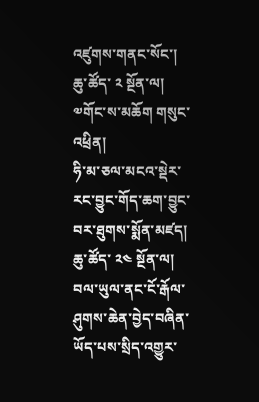འཛུགས་གནང་སོང་།
ཆུ་ཚོད་ ༢ སྔོན་ལ།
༧གོང་ས་མཆོག གསུང་འཕྲིན།
ཧི་མ་ཅལ་མངའ་སྡེར་རང་བྱུང་གོད་ཆག་བྱུང་བར་ཐུགས་སྨོན་མཛད།
ཆུ་ཚོད་ ༢༤ སྔོན་ལ།
བལ་ཡུལ་ནང་ངོ་རྒོལ་ཤུགས་ཆེན་བྱེད་བཞིན་ཡོད་པས་སྲིད་འགྱུར་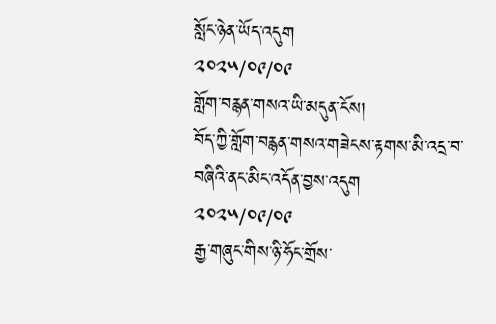སློང་ཉེན་ཡོད་འདུག
༢༠༢༥/༠༩/༠༩
གློག་བརྙན་གསའ་ཡི་མདུན་ངོས།
བོད་ཀྱི་གློག་བརྙན་གསའ་གཟེངས་རྟགས་མི་འདྲ་བ་བཞིའི་ནང་མིང་འདོན་བྱས་འདུག
༢༠༢༥/༠༩/༠༩
རྒྱ་གཞུང་གིས་ཉི་ཧོང་གྲོས་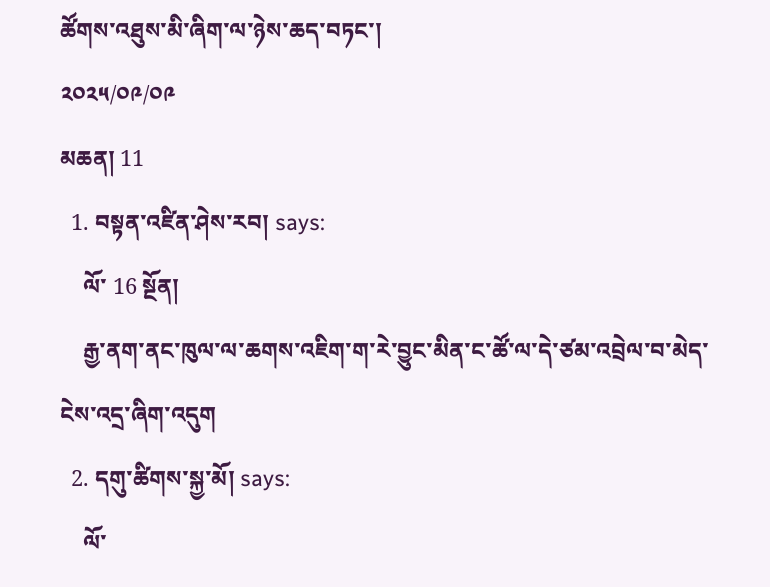ཚོགས་འཐུས་མི་ཞིག་ལ་ཉེས་ཆད་བཏང་།
༢༠༢༥/༠༩/༠༩
མཆན། 11
  1. བསྟན་འཛིན་ཤེས་རབ། says:
    ལོ་ 16 སྔོན།
    རྒྱ་ནག་ནང་ཁུལ་ལ་ཆགས་འཇིག་ག་རེ་བྱུང་མིན་ང་ཚོ་ལ་དེ་ཙམ་འབྲེལ་བ་མེད་ངེས་འདྲ་ཞིག་འདུག
  2. དགུ་ཚིགས་སྐྱ་མོ། says:
    ལོ་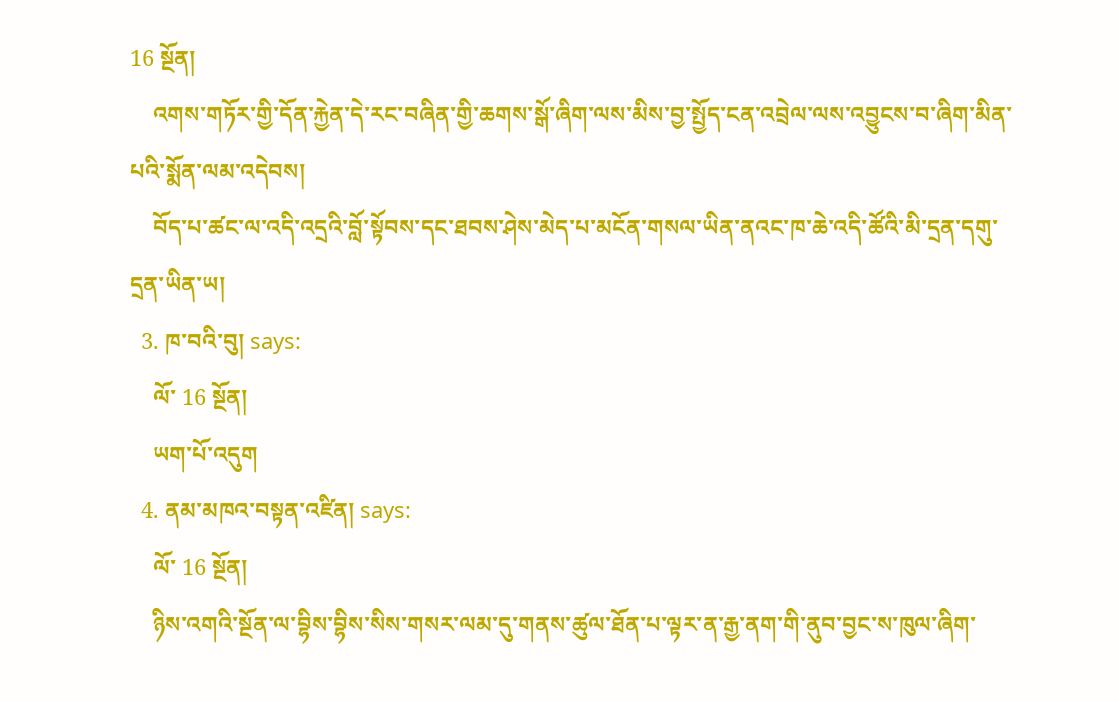16 སྔོན།
    འགས་གཏོར་གྱི་དོན་རྐྱེན་དེ་རང་བཞིན་གྱི་ཆགས་སྒོ་ཞིག་ལས་མིས་བྱ་སྤྱོད་ངན་འབྲེལ་ལས་འབྱུངས་བ་ཞིག་མིན་པའི་སྨོན་ལམ་འདེབས།
    བོད་པ་ཚང་ལ་འདི་འདྲའི་བློ་སྟོབས་དང་ཐབས་ཤེས་མེད་པ་མངོན་གསལ་ཡིན་ནའང་ཁ་ཆེ་འདི་ཚོའི་མི་དྲན་དགུ་དྲན་ཡིན་ཡ།
  3. ཁ་བའི་བུ། says:
    ལོ་ 16 སྔོན།
    ཡག་པོ་འདུག
  4. ནམ་མཁའ་བསྟན་འཛིན། says:
    ལོ་ 16 སྔོན།
    ཉིས་འགའི་སྔོན་ལ་བྷིས་བྷིས་སིས་གསར་ལམ་དུ་གནས་ཚུལ་ཐོན་པ་ལྟར་ན་རྒྱ་ནག་གི་ནུབ་བྱང་ས་ཁུལ་ཞིག་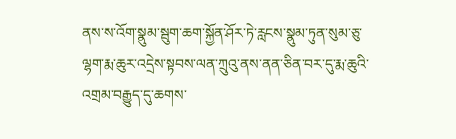ནས་ས་འོག་སྣུམ་སྦུག་ཆག་སྐྱོན་ཤོར་ཏེ་རླངས་སྣུམ་ཏུན་སུམ་ཅུ་ལྷག་རྨ་ཆུར་འདྲེས་སྟབས་ལན་ཀྲུའུ་ནས་ནན་ཅིན་བར་དུ་རྨ་ཆུའི་འགྲམ་བརྒྱུད་དུ་ཆགས་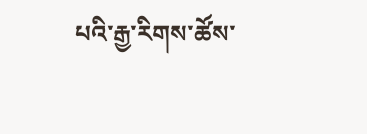པའི་རྒྱ་རིགས་ཚོས་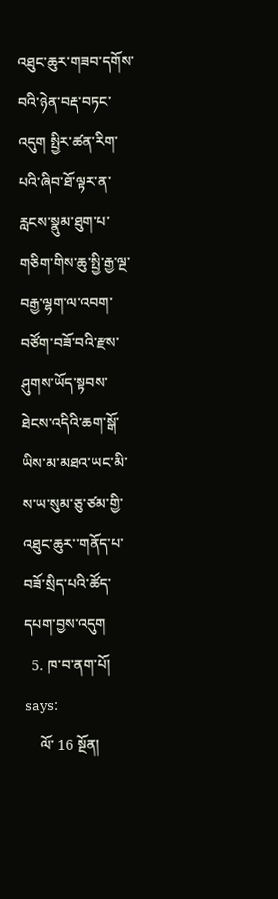འཐུང་ཆུར་གཟབ་དགོས་བའི་ཉེན་བརྡ་བཏང་འདུག སྤྱིར་ཚན་རིག་པའི་ཞིབ་ཐོ་ལྟར་ན་རླངས་སྣུམ་ཐུག་པ་གཅིག་གིས་ཆུ་སྤྱི་རྒྱ་ལྔ་བརྒྱ་ལྷག་ལ་འབག་བཙོག་བཟོ་བའི་རྫས་ཤུགས་ཡོད་སྟབས་ཐེངས་འདིའི་ཆག་སྒོ་ཡིས་མ་མཐའ་ཡང་མི་ས་ཡ་སུམ་ཅུ་ཙམ་གྱི་འཐུང་ཆུར་་གནོད་པ་བཟོ་སྲིད་པའི་ཚོད་དཔག་བྱས་འདུག
  5. ཁ་བ་ནག་པོ། says:
    ལོ་ 16 སྔོན།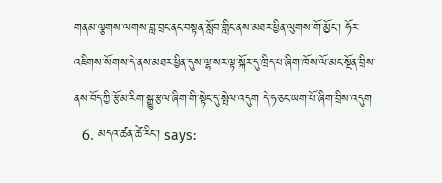གནམ་ལྕགས་ལགས་བླ་བྲང་ནང་བསྟན་སློབ་གླིང་ནས་མཐར་ཕྱིན་ལུགས་གོ་མྱོང་། ཧོར་འཇིགས་སོགས་དེ་ནས་མཐར་ཕྱིན་དུས་ལྷ་སར་ལྟ་སྐོར་དུ་ཁྲིད་པ་ཞིག་ཁོས་ལོ་མང་སྔོན་བྲིས་ནས་བོད་ཀྱི་རྩོམ་རིག་སྒྱུ་རྩལ་ཞིག་གི་སྟེང་དུ་སྤེལ་འདུག དེ་ཧ་ཅང་ཡག་པོ་ཞིག་བྲིས་འདུག
  6. མདའ་ཚན་ཚེ་རིང་། says: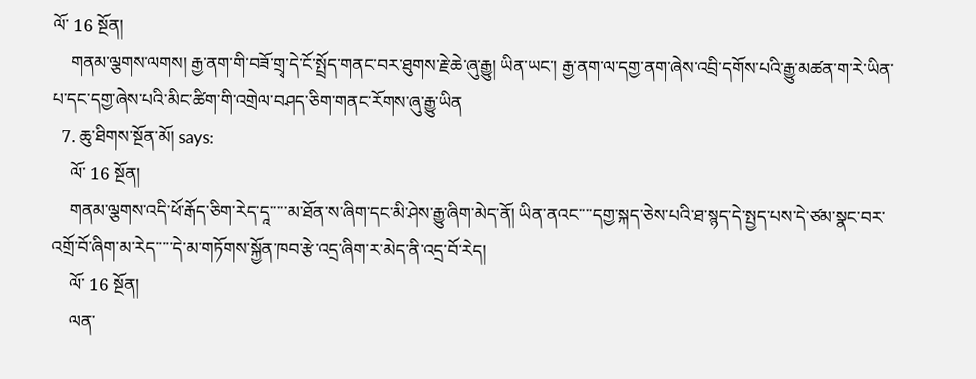ལོ་ 16 སྔོན།
    གནམ་ལྕགས་ལགས། རྒྱ་ནག་གི་བཟོ་གྲྭ་དེ་ངོ་སྤྲོད་གནང་བར་ཐུགས་རྗེ་ཆེ་ཞུ་རྒྱུ། ཡིན་ཡང་། རྒྱ་ནག་ལ་དགྱ་ནག་ཞེས་འབྲི་དགོས་པའི་རྒྱུ་མཚན་ག་རེ་ཡིན་པ་དང་དགྱ་ཞེས་པའི་མིང་ཚིག་གི་འགྲེལ་བཤད་ཅིག་གནང་རོགས་ཞུ་རྒྱུ་ཡིན
  7. ཆུ་ཐིགས་སྔོན་མོ། says:
    ལོ་ 16 སྔོན།
    གནམ་ལྕགས་འདི་ཕོ་རྒོད་ཅིག་རེད་དཱ་་་་་མ་ཐོན་ས་ཞིག་དང་མི་ཤེས་རྒྱུ་ཞིག་མེད་ནོ། ཡིན་ནའང་་་་དགྱ་སྐད་ཅེས་པའི་ཐ་སྙད་དེ་སྤྱད་པས་དེ་ཙམ་སྣང་བར་འགྲོ་བོ་ཞིག་མ་རེད་་་་་དེ་མ་གཏོགས་སྐྱོན་ཁབ་རྩེ་འདྲ་ཞིག་ར་མེད་ནི་འདྲ་བོ་རེད།
    ལོ་ 16 སྔོན།
    ལན་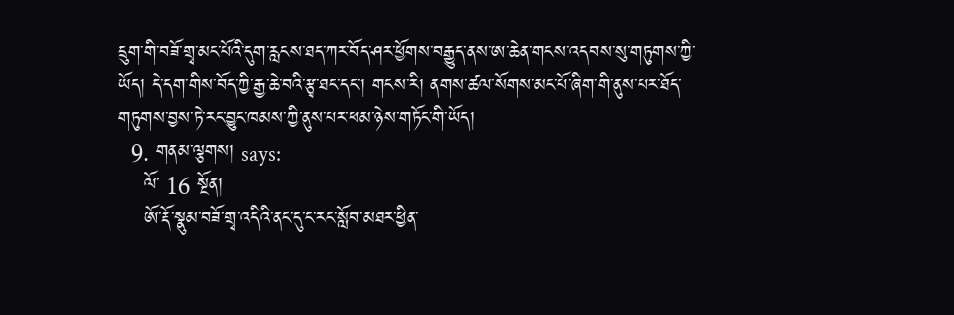དྲུག་གི་བཟོ་གྲྭ་མང་པོའི་དུག་རླངས་ཐད་ཀར་བོད་ཤར་ཕྱོགས་བརྒྱུད་ནས་ཨ་ཆེན་གངས་འདབས་སུ་གཏུགས་ཀྱི་ཡོད། དེ་དག་གིས་བོད་ཀྱི་རྒྱ་ཆེ་བའི་རྩྭ་ཐང་དང་། གངས་རི། ནགས་ཚལ་སོགས་མང་པོ་ཞིག་གི་ནུས་པར་ཐོད་གཏུགས་བྱས་ཏེ་རང་བྱུང་ཁམས་ཀྱི་ནུས་པར་ཕམ་ཉེས་གཏོང་གི་ཡོད།
  9. གནམ་ལྕགས། says:
    ལོ་ 16 སྔོན།
    ཨོ་རྡོ་སྣུམ་བཟོ་གྲྭ་འདིའི་ནང་དུ་ང་རང་སློབ་མཐར་ཕྱིན་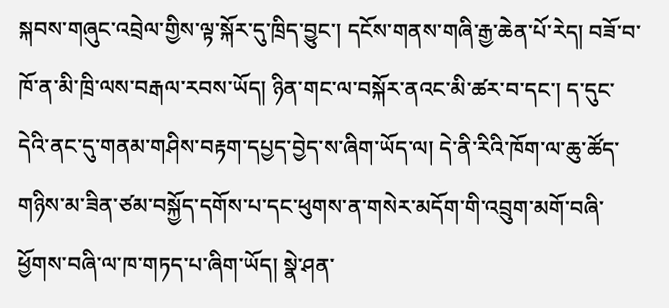སྐབས་གཞུང་འབྲེལ་གྱིས་ལྟ་སྐོར་དུ་ཁྲིད་བྱུང་། དངོས་གནས་གཞི་རྒྱ་ཆེན་པོ་རེད། བཟོ་བ་ཁོ་ན་མི་ཁྲི་ལས་བརྒལ་རབས་ཡོད། ཉིན་གང་ལ་བསྐོར་ནའང་མི་ཚར་བ་དང་། ད་དུང་དེའི་ནང་དུ་གནམ་གཤིས་བརྟག་དཔྱད་བྱེད་ས་ཞིག་ཡོད་ལ། དེ་ནི་རིའི་ཁོག་ལ་ཆུ་ཚོད་གཉིས་མ་ཟིན་ཙམ་བསྐྱོད་དགོས་པ་དང་ཕུགས་ན་གསེར་མདོག་གི་འབྲུག་མགོ་བཞི་ཕྱོགས་བཞི་ལ་ཁ་གཏད་པ་ཞིག་ཡོད། སྣེ་ཤན་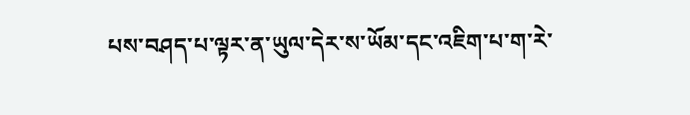པས་བཤད་པ་ལྟར་ན་ཡུལ་དེར་ས་ཡོམ་དང་འཇིག་པ་ག་རེ་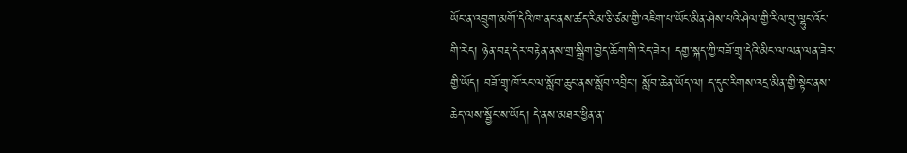ཡོང་ན་འབྲུག་མགོ་དེའི་ཁ་ནང་ནས་ཚད་རིམ་ཅི་ཙམ་གྱི་འཇིག་པ་ཡོང་མིན་ཤེས་པའི་ཤེལ་གྱི་རིལ་བུ་ལྷུང་འོང་གི་རེད། ཉེན་བརྡ་དེར་བརྟེན་ནས་གྲ་སྒྲིག་བྱེད་ཆོག་གི་རེད་ཟེར། དགྱ་སྐད་ཀྱི་བཟོ་གྲྭ་དེའི་མིང་ལ་ལན་ལན་ཟེར་གྱི་ཡོད། བཟོ་གྲྭ་ཁོ་རང་ལ་སློབ་ཆུང་ནས་སློབ་འབྲིང་། སློབ་ཆེན་ཡོད་ལ། ད་དུང་རིགས་འདྲ་མིན་གྱི་སྟེང་ནས་ཆེད་ལས་སྦྱོང་ས་ཡོད། དེ་ནས་མཐར་ཕྱིན་ན་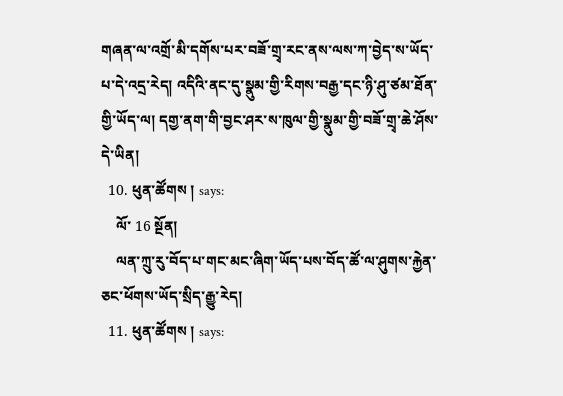གཞན་ལ་འགྲོ་མི་དགོས་པར་བཟོ་གྲྭ་རང་ནས་ལས་ཀ་བྱེད་ས་ཡོད་པ་དེ་འདྲ་རེད། འདིའི་ནང་དུ་སྣུམ་གྱི་རིགས་བརྒྱ་དང་ཉི་ཤུ་ཙམ་ཐོན་གྱི་ཡོད་ལ། དགྱ་ནག་གི་བྱང་ཤར་ས་ཁུལ་གྱི་སྣུམ་གྱི་བཟོ་གྲྭ་ཆེ་ཤོས་དེ་ཡིན།
  10. ཕུན་ཚོགས ། says:
    ལོ་ 16 སྔོན།
    ལན་ཀྲུ་རུ་བོད་པ་གང་མང་ཞིག་ཡོད་པས་བོད་ཚོ་ལ་ཤུགས་རྐྱེན་ཅང་ཕོགས་ཡོད་སྲིད་རྒྱུ་རེད།
  11. ཕུན་ཚོགས ། says: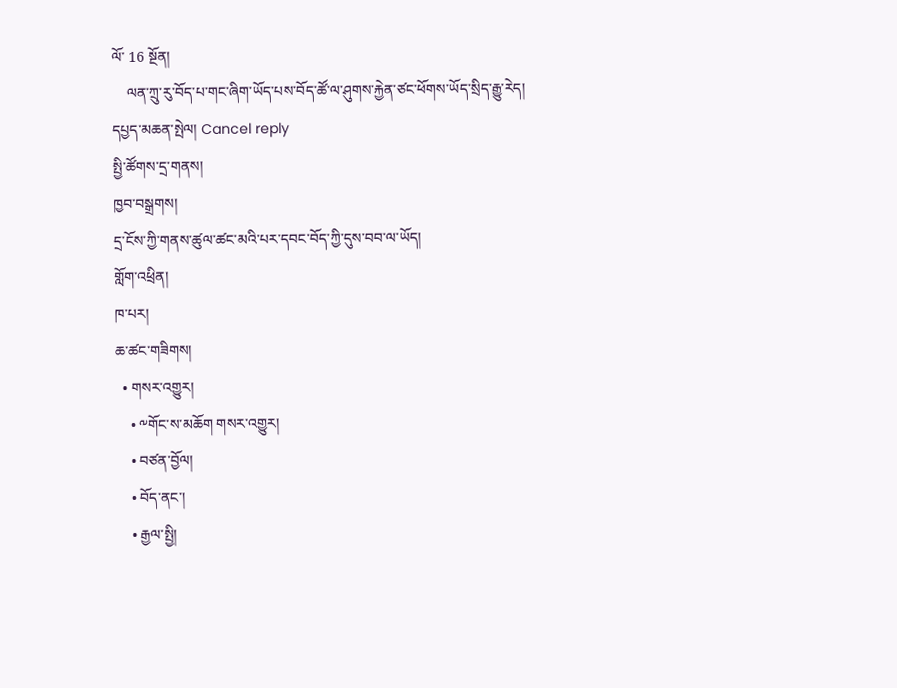ལོ་ 16 སྔོན།
    ལན་ཀྲུ་རུ་བོད་པ་གང་ཞིག་ཡོད་པས་བོད་ཚོ་ལ་ཤུགས་རྐྱེན་ཙང་ཕོགས་ཡོད་སྲིད་རྒྱུ་རེད།
དཔྱད་མཆན་སྤེལ། Cancel reply
སྤྱི་ཚོགས་དྲ་གནས།
ཁྱབ་བསྒྲགས།
དྲ་ངོས་ཀྱི་གནས་ཚུལ་ཚང་མའི་པར་དབང་བོད་ཀྱི་དུས་བབ་ལ་ཡོད།
གློག་འཕྲིན།
ཁ་པར།
ཆ་ཚང་གཟིགས།
  • གསར་འགྱུར།
    • ༸གོང་ས་མཆོག གསར་འགྱུར།
    • བཙན་བྱོལ།
    • བོད་ནང་།
    • རྒྱལ་སྤྱི།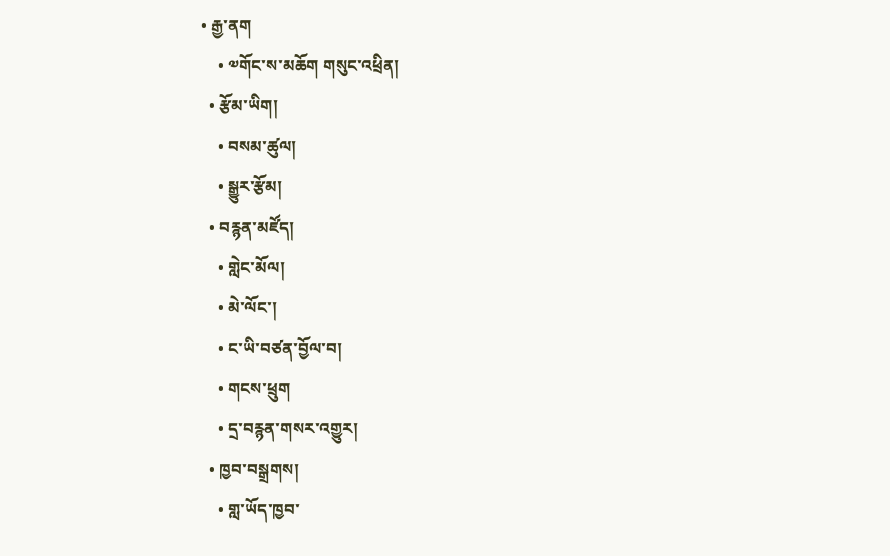• རྒྱ་ནག
    • ༧གོང་ས་མཆོག གསུང་འཕྲིན།
  • རྩོམ་ཡིག།
    • བསམ་ཚུལ།
    • སྒྱུར་རྩོམ།
  • བརྙན་མཛོད།
    • གླེང་མོལ།
    • མེ་ལོང་།
    • ང་ཡི་བཙན་བྱོལ་བ།
    • གངས་ཕྲུག
    • དྲ་བརྙན་གསར་འགྱུར།
  • ཁྱབ་བསྒྲགས།
    • གླ་ཡོད་ཁྱབ་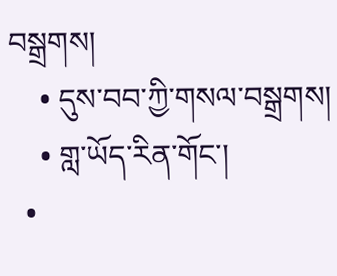བསྒྲགས།
    • དུས་བབ་ཀྱི་གསལ་བསྒྲགས།
    • གླ་ཡོད་རིན་གོང་།
  •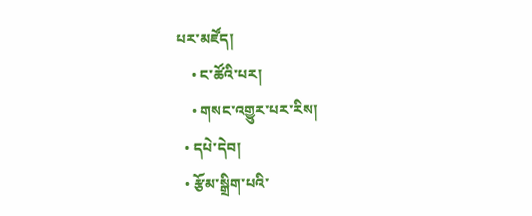པར་མཛོད།
    • ང་ཚོའི་པར།
    • གསང་འགྱུར་པར་རིས།
  • དཔེ་དེབ།
  • རྩོམ་སྒྲིག་པའི་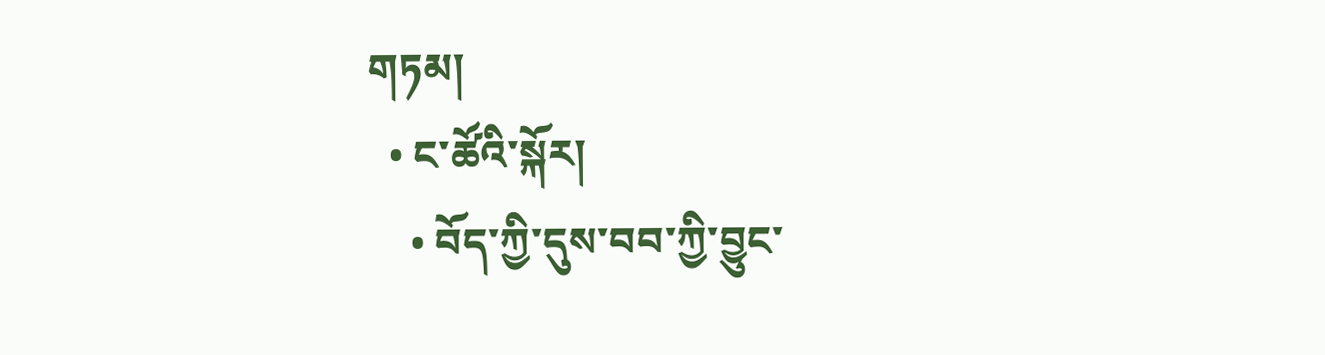གཏམ།
  • ང་ཚོའི་སྐོར།
    • བོད་ཀྱི་དུས་བབ་ཀྱི་བྱུང་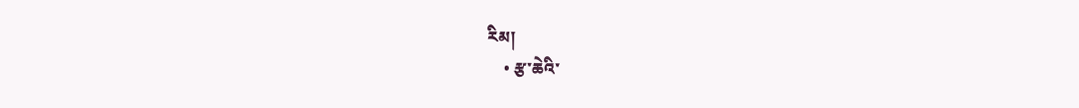རིམ།
    • རྩ་ཆེའི་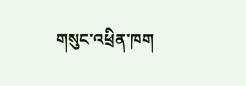གསུང་འཕྲིན་ཁག